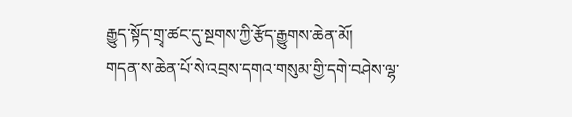རྒྱུད་སྟོད་གྲྭ་ཚང་དུ་སྔགས་ཀྱི་རྩོད་རྒྱུགས་ཆེན་མོ།
གདན་ས་ཆེན་པོ་སེ་འབྲས་དགའ་གསུམ་གྱི་དགེ་བཤེས་ལྷ་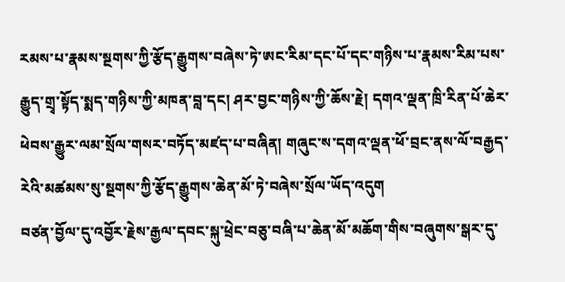རམས་པ་རྣམས་སྔགས་ཀྱི་རྩོད་རྒྱུགས་བཞེས་ཏེ་ཨང་རིམ་དང་པོ་དང་གཉིས་པ་རྣམས་རིམ་པས་རྒྱུད་གྲྭ་སྟོད་སྨད་གཉིས་ཀྱི་མཁན་བླ་དང། ཤར་བྱང་གཉིས་ཀྱི་ཆོས་རྗེ། དགའ་ལྡན་ཁྲི་རིན་པོ་ཆེར་ཕེབས་རྒྱུར་ལམ་སྲོལ་གསར་བཏོད་མཛད་པ་བཞིན། གཞུང་ས་དགའ་ལྡན་ཕོ་བྲང་ནས་ལོ་བརྒྱད་རེའི་མཚམས་སུ་སྔགས་ཀྱི་རྩོད་རྒྱུགས་ཆེན་མོ་ཏེ་བཞེས་སྲོལ་ཡོད་འདུག
བཙན་བྱོལ་དུ་འབྱོར་རྗེས་རྒྱལ་དབང་སྐུ་ཕྲེང་བཅུ་བཞི་པ་ཆེན་མོ་མཆོག་གིས་བཞུགས་སྒར་དུ་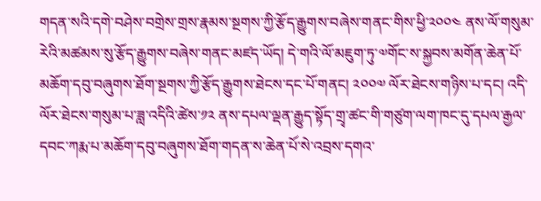གདན་སའི་དགེ་བཤེས་བགྲེས་གྲས་རྣམས་སྔགས་ཀྱི་རྩོད་རྒྱུགས་བཞེས་གནང་གིས་ཕྱི་༢༠༠༤ ནས་ལོ་གསུམ་རེའི་མཚམས་སུ་རྩོད་རྒྱུགས་བཞེས་གནང་མཛད་ཡོད། དེ་གའི་ལོ་མཇུག་ཏུ་༧གོང་ས་སྐྱབས་མགོན་ཆེན་པོ་མཆོག་དབུ་བཞུགས་ཐོག་སྔགས་ཀྱི་རྩོད་རྒྱུགས་ཐེངས་དང་པོ་གནང། ༢༠༠༧ ལོར་ཐེངས་གཉིས་པ་དང། འདི་ལོར་ཐེངས་གསུམ་པ་ཟླ་འདིའི་ཚེས་༡༢ ནས་དཔལ་ལྡན་རྒྱུད་སྟོད་གྲྭ་ཚང་གི་གཙུག་ལག་ཁང་དུ་དཔལ་རྒྱལ་དབང་ཀརྨ་པ་མཆོག་དབུ་བཞུགས་ཐོག་གདན་ས་ཆེན་པོ་སེ་འབྲས་དགའ་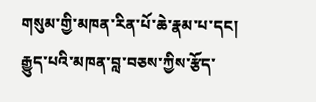གསུམ་གྱི་མཁན་རིན་པོ་ཆེ་རྣམ་པ་དང། རྒྱུད་པའི་མཁན་བླ་བཅས་ཀྱིས་རྩོད་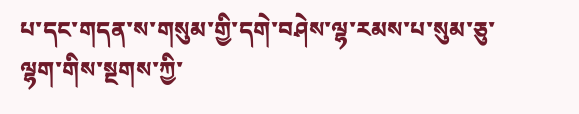པ་དང་གདན་ས་གསུམ་གྱི་དགེ་བཤེས་ལྷ་རམས་པ་སུམ་ཅུ་ལྷག་གིས་སྔགས་ཀྱི་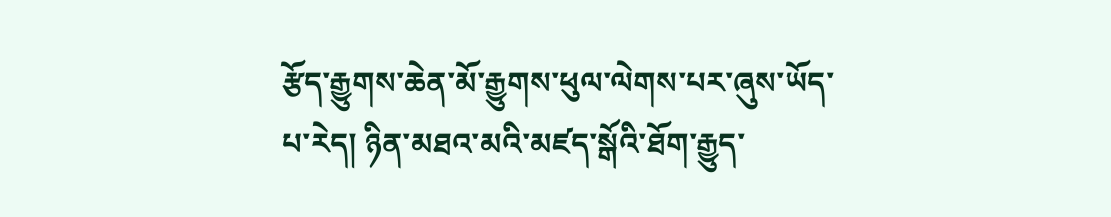རྩོད་རྒྱུགས་ཆེན་མོ་རྒྱུགས་ཕུལ་ལེགས་པར་ཞུས་ཡོད་པ་རེད། ཉིན་མཐའ་མའི་མཛད་སྒོའི་ཐོག་རྒྱུད་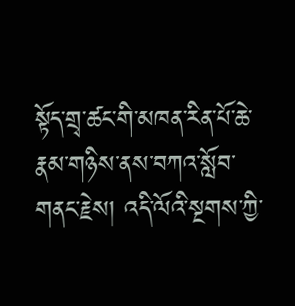སྟོད་གྲྭ་ཚང་གི་མཁན་རིན་པོ་ཆེ་རྣམ་གཉིས་ནས་བཀའ་སློབ་གནང་རྗེས། འདི་ལོའི་སྔགས་ཀྱི་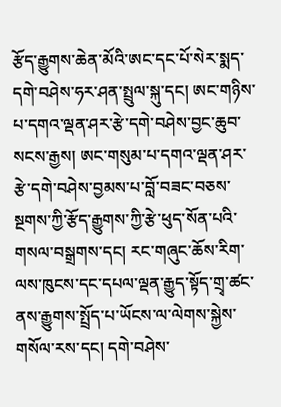རྩོད་རྒྱུགས་ཆེན་མོའི་ཨང་དང་པོ་སེར་སྨད་དགེ་བཤེས་ཧར་ཤན་སྤྲུལ་སྐུ་དང། ཨང་གཉིས་པ་དགའ་ལྡན་ཤར་རྩེ་དགེ་བཤེས་བྱང་ཆུབ་སངས་རྒྱས། ཨང་གསུམ་པ་དགའ་ལྡན་ཤར་རྩེ་དགེ་བཤེས་བྱམས་པ་བློ་བཟང་བཅས་སྔགས་ཀྱི་རྩོད་རྒྱུགས་ཀྱི་རྩེ་ཕུད་སོན་པའི་གསལ་བསྒྲགས་དང། རང་གཞུང་ཆོས་རིག་ལས་ཁུངས་དང་དཔལ་ལྡན་རྒྱུད་སྟོད་གྲྭ་ཚང་ནས་རྒྱུགས་སྤྲོད་པ་ཡོངས་ལ་ལེགས་སྐྱེས་གསོལ་རས་དང། དགེ་བཤེས་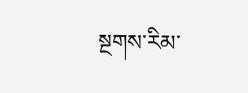སྔགས་རིམ་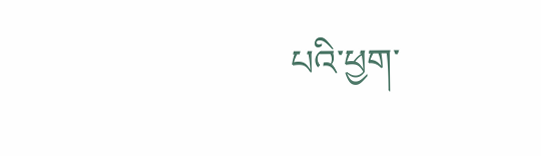པའི་ཕྱག་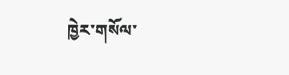ཁྱེར་གསོལ་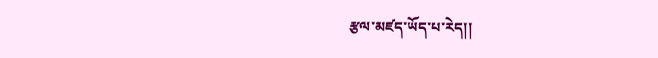རྩལ་མཛད་ཡོད་པ་རེད།།